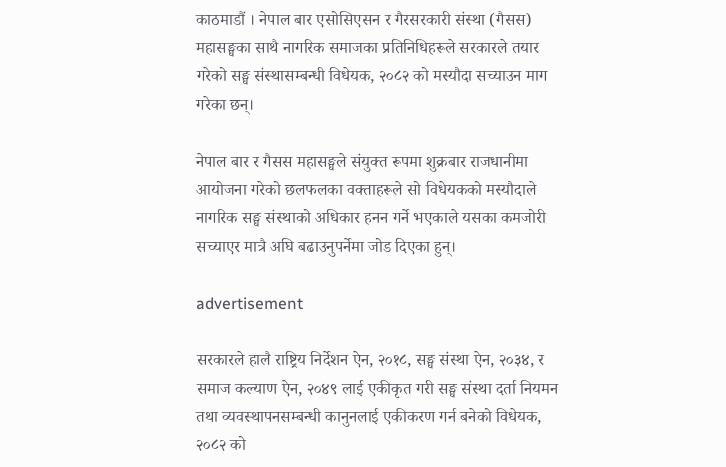काठमाडौं । नेपाल बार एसोसिएसन र गैरसरकारी संस्था (गैसस) महासङ्घका साथै नागरिक समाजका प्रतिनिधिहरूले सरकारले तयार गरेको सङ्घ संस्थासम्बन्धी विधेयक, २०८२ को मस्यौदा सच्याउन माग गरेका छन्।

नेपाल बार र गैसस महासङ्घले संयुक्त रूपमा शुक्रबार राजधानीमा आयोजना गरेको छलफलका वक्ताहरूले सो विधेयकको मस्यौदाले नागरिक सङ्घ संस्थाको अधिकार हनन गर्ने भएकाले यसका कमजोरी सच्याएर मात्रै अघि बढाउनुपर्नेमा जोड दिएका हुन्।

advertisement

सरकारले हालै राष्ट्रिय निर्देशन ऐन, २०१८, सङ्घ संस्था ऐन, २०३४, र समाज कल्याण ऐन, २०४९ लाई एकीकृत गरी सङ्घ संस्था दर्ता नियमन तथा व्यवस्थापनसम्बन्धी कानुनलाई एकीकरण गर्न बनेको विधेयक, २०८२ को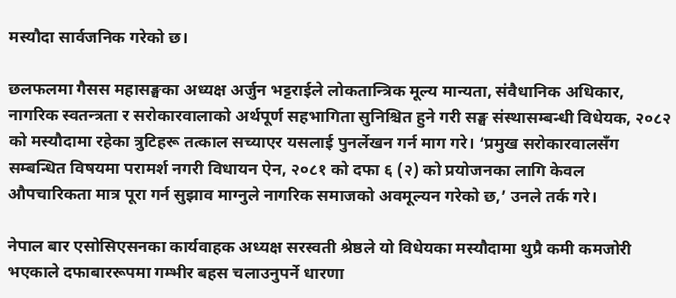मस्यौदा सार्वजनिक गरेको छ।

छलफलमा गैसस महासङ्घका अध्यक्ष अर्जुन भट्टराईले लोकतान्त्रिक मूल्य मान्यता, संवैधानिक अधिकार, नागरिक स्वतन्त्रता र सरोकारवालाको अर्थपूर्ण सहभागिता सुनिश्चित हुने गरी सङ्घ संस्थासम्बन्धी विधेयक, २०८२ को मस्यौदामा रहेका त्रुटिहरू तत्काल सच्याएर यसलाई पुनर्लेखन गर्न माग गरे। ‘प्रमुख सरोकारवालसँग सम्बन्धित विषयमा परामर्श नगरी विधायन ऐन, २०८१ को दफा ६ (२) को प्रयोजनका लागि केवल औपचारिकता मात्र पूरा गर्न सुझाव माग्नुले नागरिक समाजको अवमूल्यन गरेको छ,’ उनले तर्क गरे।

नेपाल बार एसोसिएसनका कार्यवाहक अध्यक्ष सरस्वती श्रेष्ठले यो विधेयका मस्यौदामा थुप्रै कमी कमजोरी भएकाले दफाबाररूपमा गम्भीर बहस चलाउनुपर्ने धारणा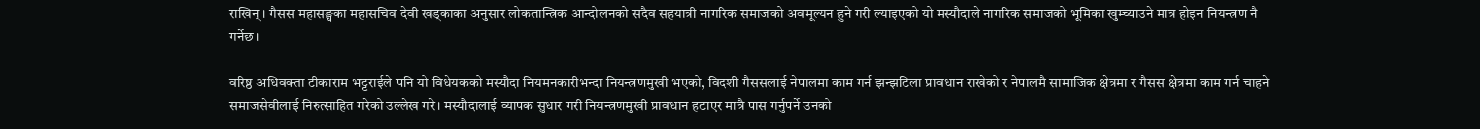राखिन्। गैसस महासङ्घका महासचिव देवी खड्काका अनुसार लोकतान्त्रिक आन्दोलनको सदैव सहयात्री नागरिक समाजको अवमूल्यन हुने गरी ल्याइएको यो मस्यौदाले नागरिक समाजको भूमिका खुम्च्याउने मात्र होइन नियन्त्रण नै गर्नेछ।

वरिष्ठ अधिवक्ता टीकाराम भट्टराईले पनि यो विधेयकको मस्यौदा नियमनकारीभन्दा नियन्त्रणमुखी भएको, विदशी गैससलाई नेपालमा काम गर्न झन्झटिला प्रावधान राखेको र नेपालमै सामाजिक क्षेत्रमा र गैसस क्षेत्रमा काम गर्न चाहने समाजसेवीलाई निरुत्साहित गरेको उल्लेख गरे। मस्यौदालाई व्यापक सुधार गरी नियन्त्रणमुखी प्रावधान हटाएर मात्रै पास गर्नुपर्ने उनको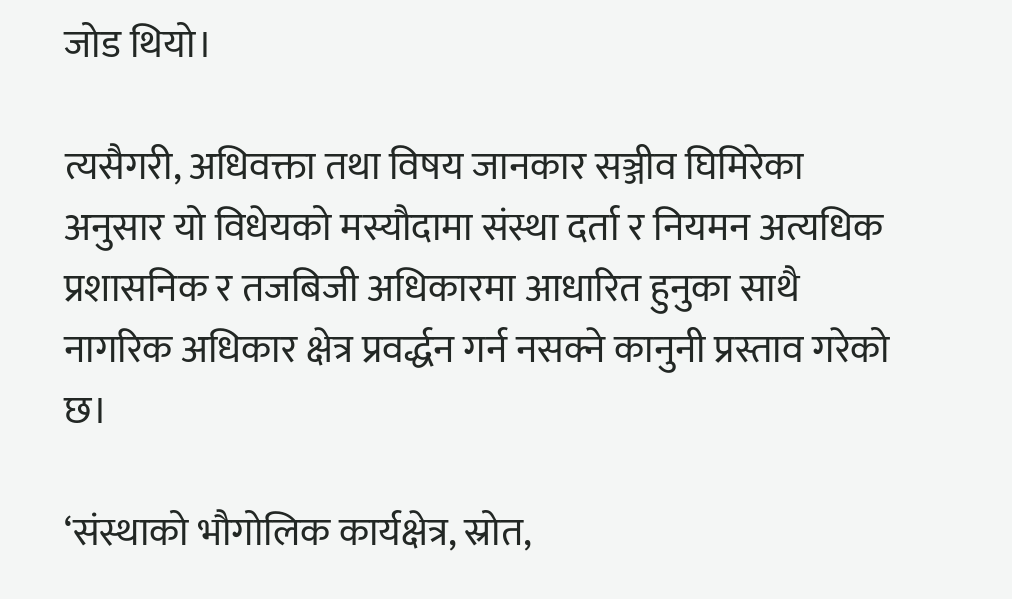जोड थियो।

त्यसैगरी, अधिवक्ता तथा विषय जानकार सञ्जीव घिमिरेका अनुसार यो विधेयको मस्यौदामा संस्था दर्ता र नियमन अत्यधिक प्रशासनिक र तजबिजी अधिकारमा आधारित हुनुका साथै नागरिक अधिकार क्षेत्र प्रवर्द्धन गर्न नसक्ने कानुनी प्रस्ताव गरेको छ।

‘संस्थाको भौगोलिक कार्यक्षेत्र, स्रोत,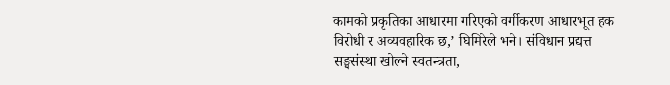कामको प्रकृतिका आधारमा गरिएको वर्गीकरण आधारभूत हक विरोधी र अव्यवहारिक छ,’ घिमिरेले भने। संविधान प्रद्यत्त सङ्घसंस्था खोल्ने स्वतन्त्रता,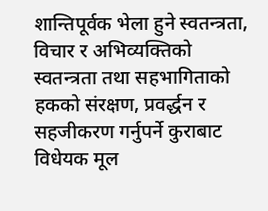शान्तिपूर्वक भेला हुने स्वतन्त्रता, विचार र अभिव्यक्तिको स्वतन्त्रता तथा सहभागिताको हकको संरक्षण, प्रवर्द्धन र सहजीकरण गर्नुपर्ने कुराबाट विधेयक मूल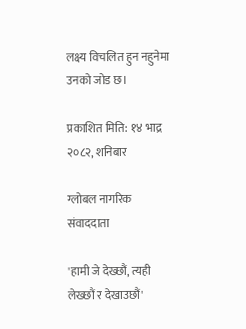लक्ष्य विचलित हुन नहुनेमा उनको जोड छ।

प्रकाशित मिति: १४ भाद्र २०८२, शनिबार

ग्लोबल नागरिक संवाददाता

'हामी जे देख्छौं, त्यही लेख्छौं र देखाउछौं'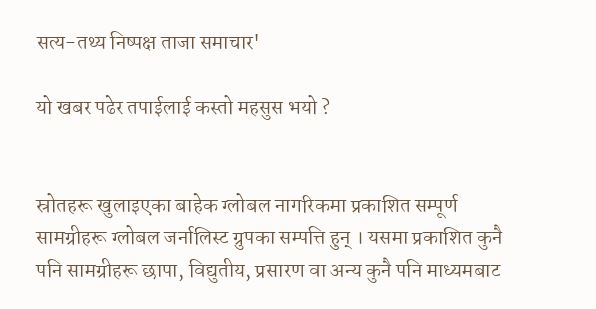सत्य-तथ्य निष्पक्ष ताजा समाचार'

यो खबर पढेर तपाईलाई कस्तो महसुस भयो ?


स्रोतहरू खुलाइएका बाहेक ग्लोबल नागरिकमा प्रकाशित सम्पूर्ण सामग्रीहरू ग्लोबल जर्नालिस्ट ग्रुपका सम्पत्ति हुन् । यसमा प्रकाशित कुनै पनि सामग्रीहरू छापा, विद्युतीय, प्रसारण वा अन्य कुनै पनि माध्यमबाट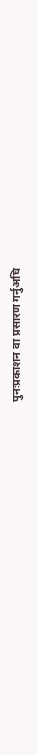पुनःप्रकाशन वा प्रसारण गर्नुअघि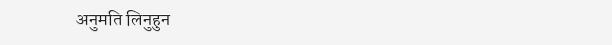अनुमति लिनुहुन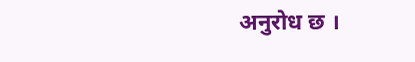अनुरोध छ ।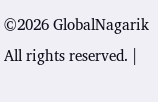©2026 GlobalNagarik All rights reserved. |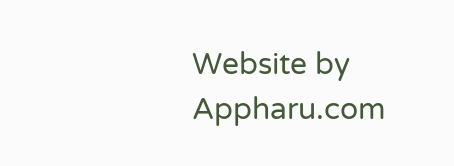Website by Appharu.com